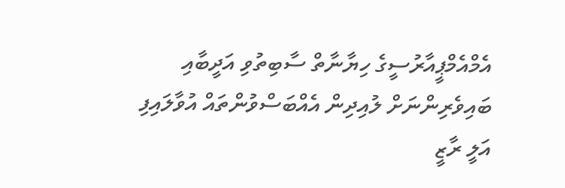އެމްއެމްޕީއާރުސީގެ ހިޔާނާތް ސާބިތުވި އަދީބާއި ބައިވެރިންނަށް ލުއިދިން އެއްބަސްވުންތައް އުވާލައިފި
އަލީ ރާޒީ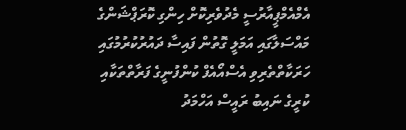އެމްއެމްޕީއާރުސީ މެދުވެރިކޮށް ހިންގި ކޮރަޕްޝަންގެ މައްސަލާގައި އަމަލީ ގޮތުން ފައިސާ ދައުރުކުރުމުގައި ހަރަކާތްތެރިވި އެސްއޯއެފް ކުންފުނީގެ ފަރާތްތަކާއި ކުރީގެ ނައިބު ރައީސް އަހްމަދު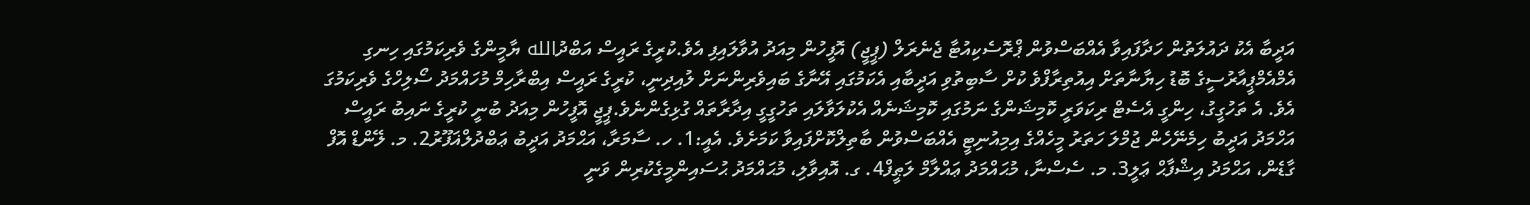އަދީބާ އެކު ދައުލަތުން ހަދާފައިވާ އެއްބަސްވުން ޕްރޮސެކިއުޓާ ޖެނެރަލް (ޕީޖީ) އޮފީހުން މިއަދު އުވާލައިފި އެވެ.ކުރީގެ ރައީސް އަބްދުالله ޔާމީންގެ ވެރިކަމުގައި ހިނގި އެމްއެމްޕީއާރުސީގެ ބޮޑު ހިޔާނާތަށް އިއުތިރާފްވެ ކުށް ސާބިތުވި އަދީބާއި އެކަމުގައި އޭނާގެ ބައިވެރިންނަށް ލުއިދިނީ، ކުރީގެ ރައީސް އިބްރާހިމް މުހައްމަދު ސޯލިހްގެ ވެރިކަމުގަ އެވެ. އެ ތަހުގީގު، ހިންގީ އެސެޓް ރިކަވަރީ ކޮމިޝަންގެ ނަމުގައި ކޮމިޝަނެއް އެކުލަވާލައި ތަހުގީގީ އިދާރާތައް ގުޅިގެންނެވެ.ޕީޖީ އޮފީހުން މިއަދު ބުނީ ކުރީގެ ނައިބު ރައީސް އަހްމަދު އަދީބު ހިމެނޭހެން ޖުމްލަ ހަތަރު މީހެއްގެ އިމިއުނިޓީ އެއްބަސްވުން ބާތިލްކޮށްފައިވާ ކަމަށެވެ. އެއީ:1. ހ. ސާމަރާ، އަޙްމަދު އަދީބު ޢަބްދުލްޣަފޫރު2. މ. ލޭންޑް އޮފް ގާޑެން، އަޙްމަދު އިޝްފާޙް ޢަލީ3. މ. ސެސްނާ، މުޙައްމަދު ޢައްލާމް ލަޠީފް4. ގ. އޮއިވާލި، މުޙައްމަދު ޙުސައިންމީގެކުރިން ވަނީ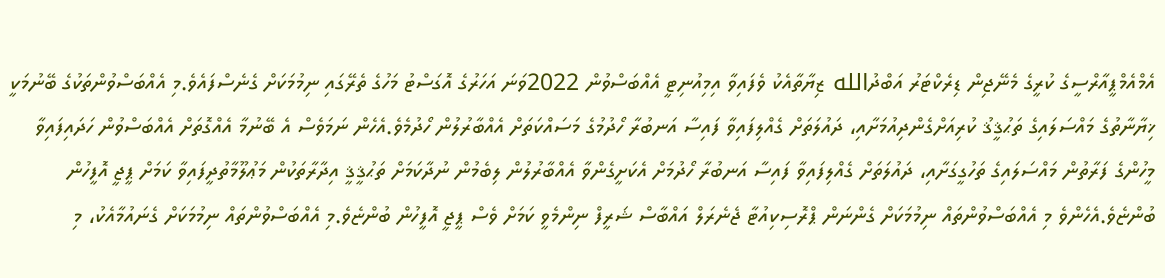އެމްއެމްޕީއާރްސީގެ ކުރީގެ މެނޭޖިން ޑިރެކްޓަރު އަބްދުالله ޒިޔާތާއެކު ވެފައިވާ އިމިއުނިޓީ އެއްބަސްވުން 2022ވަނަ އަހަރުގެ އޮގަސްޓު މަހުގެ ތެރޭގައި ނިމުމަކަށް ގެނެސްފައެވެ.މި އެއްބަސްވުންތަކުގެ ބޭނުމަކީ ޚިޔާނާތުގެ މައްސަލައިގެ ތަޙުޤީޤު ކުރިއަށްގެންދިއުމަށާއި، ދައުލަތަށް ގެއްލިފައިވާ ފައިސާ އަނބުރާ ހޯދުމުގެ މަސައްކަތަށް އެއްބާރުލުން ހޯދުމެވެ.އެހެން ނަމަވެސް އެ ބޭނުމާ އެއްގޮތަށް އެއްބަސްވުން ހަދައިފައިވާ މީހުންގެ ފަރާތުން މައްސަލައިގެ ތަހުގީގަށާއި، ދައުލަތަށް ގެއްލިފައިވާ ފައިސާ އަނބުރާ ހޯދުމަށް އެކަށީގެންވާ އެއްބާރުލުން ލިބެމުން ނުދާކަމަށް ތަޙުޤީޤީ އިދާރާތަކުން މަޢުލޫމާތުދީފައިވާ ކަމަށް ޕީޖީ އޮފީހުން ބުންޏެވެ.އެހެންވެ މި އެއްބަސްވުންތައް ނިމުމަކަށް ގެންނަން ޕްރޮސިކިއުޓާ ޖެނެރަލް އައްބާސް ޝަރީފް ނިންމެވީ ކަމަށް ވެސް ޕީޖީ އޮފީހުން ބުންޏެވެ.މި އެއްބަސްވުންތައް ނިމުމަކަށް ގެނައުމާއެކު، މި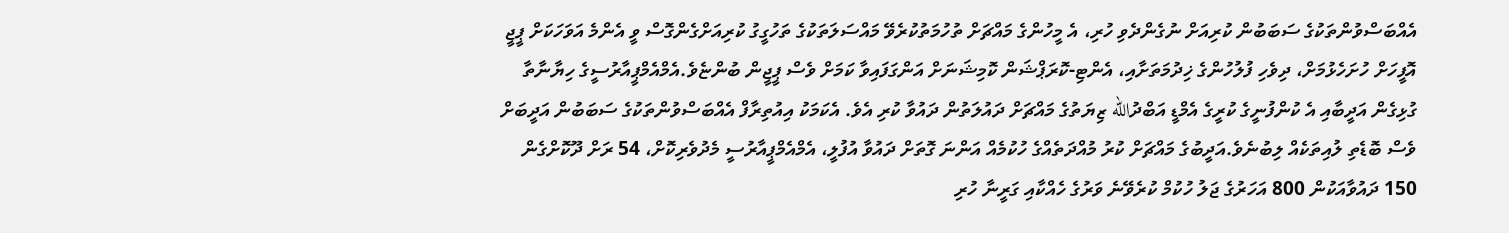އެއްބަސްވުންތަކުގެ ސަބަބުން ކުރިއަށް ނުގެންދެވި ހުރި، އެ މީހުންގެ މައްޗަށް ތުހުމަތުކުރެވޭ މައްސަލަތަކުގެ ތަހުގީގު ކުރިއަށްގެންގޮސް ވީ އެންމެ އަވަހަކަށް ޕީޖީ އޮފީހަށް ހުށަހެޅުމަށް، ދިވެހި ފުލުހުންގެ ޚިދުމަތަށާއި، އެންޓި-ކޮރަޕްޝަން ކޮމިޝަނަށް އަންގަފައިވާ ކަމަށް ވެސް ޕީޖީން ބުންޏެވެ.އެމްއެމްޕީއާރުސީގެ ހިޔާނާތާ ގުޅިގެން އަދީބާއި އެ ކުންފުނީގެ ކުރީގެ އެމްޑީ އަބްދުالله ޒިޔަތުގެ މައްޗަށް ދައުލަތުން ދައުވާ ކުރި އެވެ. އެކަމަކު އިއުތިރާފް އެއްބަސްވުންތަކުގެ ސަބަބުން އަދީބަށް ވެސް ބޮޑެތި ލުއިތަކެއް ލިބުނެވެ.އަދީބުގެ މައްޗަށް ކުރު މުއްދަތެއްގެ ހުކުމެއް އަންނަ ގޮތަށް ދައުވާ އުފުލީ، އެމްއެމްޕީއާރުސީ މެދުވެރިކޮށް، 54 ރަށް ދޫކޮށްގެން 150 ދައުވާއަކުން 800 އަހަރުގެ ޖަލު ހުކުމް ކުރެވޭނެ ވަރުގެ ހެއްކާއި ގަރީނާ ހުރި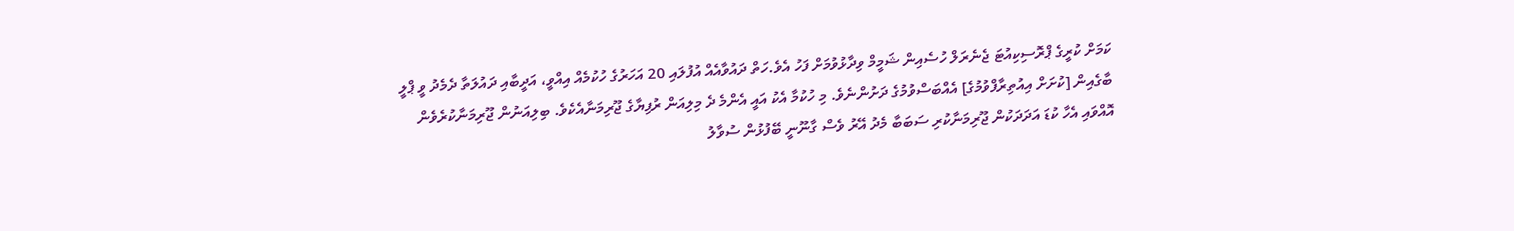ކަމަށް ކުރީގެ ޕްރޮސިކިއުޓަ ޖެނެރަލް ހުސެއިން ޝަމީމް ވިދާޅުވުމަށް ފަހު އެވެ.ހަތް ދައުވާއެއް އުފުލައި 20 އަހަރުގެ ހުކުމެއް އިއްވީ، އަދީބާއި ދައުލަތާ ދެމެދު ވީ ޕްލީ ބާގެއިން [ކުށަށް އިއުތިރާފްވުމުގެ] އެއްބަސްވުމުގެ ދަށުންނެވެ. މި ހުކުމާ އެކު އައީ އެންމެ ދެ މިލިއަން ރުފިޔާގެ ޖޫރިމަނާއެކެވެ. ބިލިއަނުން ޖޫރިމަނާކުރެވެން އޮއްވައި އެހާ ކުޑަ އަދަދަކުން ޖޫރިމަނާކުރި ސަބަބާ މެދު އޭރު ވެސް ގާނޫނީ ބޭފުޅުން ސުވާލު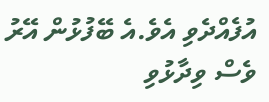އުފެއްދެވި އެވެ.އެ ބޭފުޅުން އޭރު ވެސް ވިދާޅުވި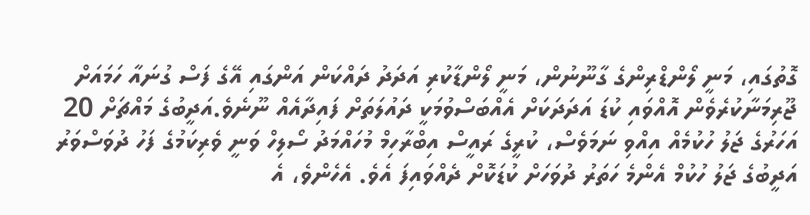ގޮތުގައި، މަނީ ލޯންޑްރިންގެ ގާނޫނުން، މަނީ ލޯންޑާކުރި އަދަދު ދައްކަން އަންގައި އޭގެ ފަސް ގުނައާ ހަމައަށް ޖޫރިމަނާކުރެވެން އޮއްވައި ކުޑަ އަދަދަކަށް އެއްބަސްވުމަކީ ދައުލަތަށް ފައިދާއެއް ނޫނެވެ.އަދީބުގެ މައްޗަށް 20 އަހަރުގެ ޖަލު ހުކުމެއް އިއްވި ނަމަވެސް، ކުރީގެ ރައީސް އިބްރާހިމް މުހައްމަދު ސޯލިހް ވަނީ ވެރިކަމުގެ ފަހު ދުވަސްވަރު އަދީބުގެ ޖަލު ހުކުމް އެންމެ ހަތަރު ދުވަހަށް ކުޑަކޮށް ދެއްވައިފަ އެވެ. އެހެންވެ، އެ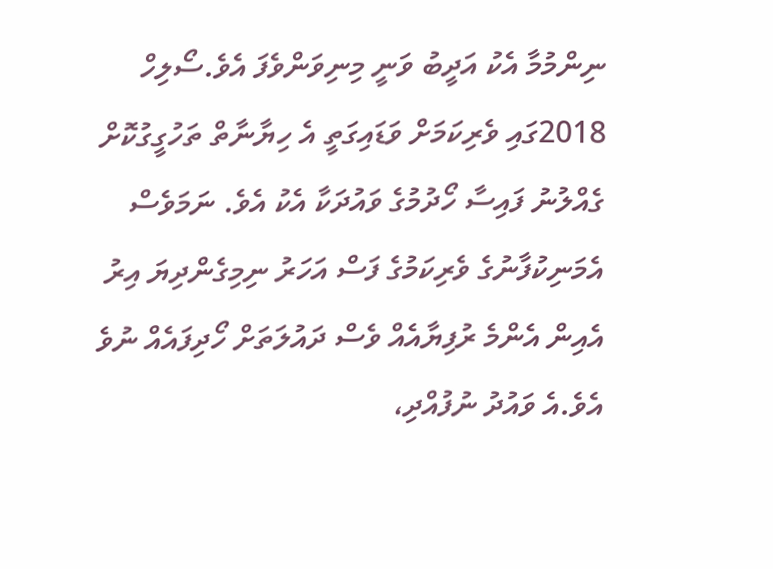ނިންމުމާ އެކު އަދީބު ވަނީ މިނިވަންވެފަ އެވެ.ސޯލިހް 2018ގައި ވެރިކަމަށް ވަޑައިގަތީ އެ ހިޔާނާތް ތަހުގީގުކޮށް ގެއްލުނު ފައިސާ ހޯދުމުގެ ވައުދަކާ އެކު އެވެ. ނަމަވެސް އެމަނިކުފާނުގެ ވެރިކަމުގެ ފަސް އަހަރު ނިމިގެންދިޔަ އިރު އެއިން އެންމެ ރުފިޔާއެއް ވެސް ދައުލަތަށް ހޯދިފައެއް ނުވެ އެވެ.އެ ވައުދު ނުފުއްދި،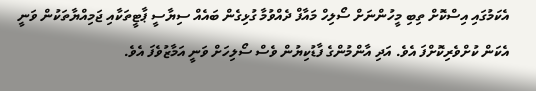އެކަމުގައި އިސްކޮށް ތިބި މީހުންނަށް ސޯލިހް މައާފް ދެއްވުމާ ގުޅިގެން ބައެއް ސިޔާސީ ޕާޓީތަކާއި ޖަމިއްޔާތަކުން ވަނީ އެކަން ކުށްވެރިކޮށްފަ އެވެ. އަދި އާންމުންގެ ފާޑުކިޔުން ވެސް ސޯލިހަށް ވަނީ އަމާޒުވެފަ އެވެ.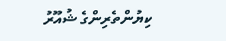ކިޔުންތެރިންގެ ޝުއޫރު